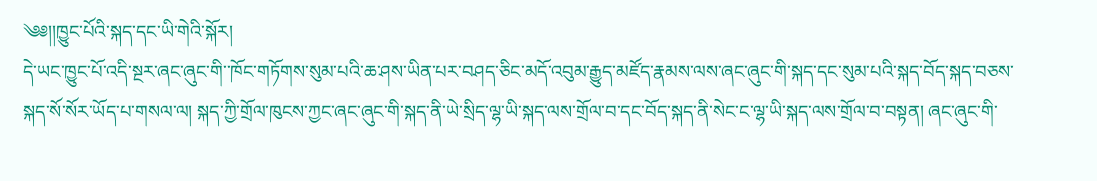༄༅།།ཁྱུང་པོའི་སྐད་དང་ཡི་གེའི་སྐོར།
དེ་ཡང་ཁྱུང་པོ་འདི་སྔར་ཞང་ཞུང་གི་་ཁོང་གཏོགས་སུམ་པའི་ཆ་ཤས་ཡིན་པར་བཤད་ཅིང་མདོ་འབུམ་རྒྱུད་མཛོད་རྣམས་ལས་ཞང་ཞུང་གི་སྐད་དང་སུམ་པའི་སྐད་བོད་སྐད་བཅས་སྐད་སོ་སོར་ཡོད་པ་གསལ་ལ། སྐད་ཀྱི་གྲོལ་ཁུངས་ཀྱང་ཞང་ཞུང་གི་སྐད་ནི་ཡེ་སྲིད་ལྷ་ཡི་སྐད་ལས་གྲོལ་བ་དང་བོད་སྐད་ནི་སེང་ང་ལྷ་ཡི་སྐད་ལས་གྲོལ་བ་བསྟན། ཞང་ཞུང་གི་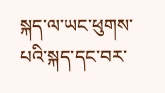སྐད་ལ་ཡང་ཕུགས་པའི་སྐད་དང་བར་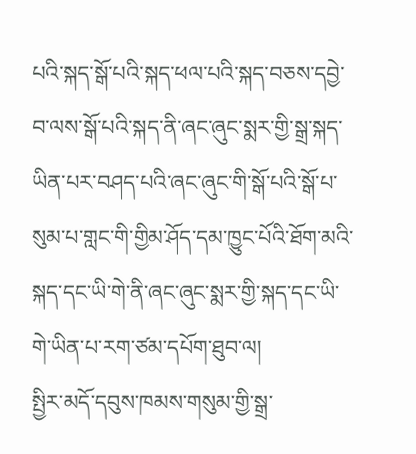པའི་སྐད་སྒོ་པའི་སྐད་ཕལ་པའི་སྐད་བཅས་དབྱེ་བ་ལས་སྒོ་པའི་སྐད་ནི་ཞང་ཞུང་སྨར་གྱི་སྒྲ་སྐད་ཡིན་པར་བཤད་པའི་ཞང་ཞུང་གི་སྒོ་པའི་སྒོ་པ་སུམ་པ་གླང་གི་གྱིམ་ཤོད་དམ་ཁྱུང་པོའི་ཐོག་མའི་སྐད་དང་ཡི་གེ་ནི་ཞང་ཞུང་སྨར་གྱི་སྐད་དང་ཡི་གེ་ཡིན་པ་རག་ཙམ་དཔོག་ཐུབ་ལ།
སྤྱིར་མདོ་དབུས་ཁམས་གསུམ་གྱི་སྒྲ་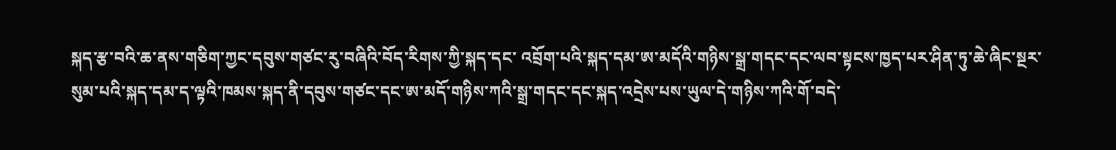སྐད་རྩ་བའི་ཆ་ནས་གཅིག་ཀྱང་དབུས་གཙང་རུ་བཞིའི་བོད་རིགས་ཀྱི་སྐད་དང་ འབྲོག་པའི་སྐད་དམ་ཨ་མདོའི་གཉིས་སྒྲ་གདང་དང་ལབ་སྟངས་ཁྱད་པར་ཤིན་ཏུ་ཆེ་ཞིང་སྔར་སུམ་པའི་སྐད་དམ་ད་ལྟའི་ཁམས་སྐད་ནི་དབུས་གཙང་དང་ཨ་མདོ་གཉིས་ཀའི་སྒྲ་གདང་དང་སྐད་འདྲེས་པས་ཡུལ་དེ་གཉིས་ཀའི་གོ་བདེ་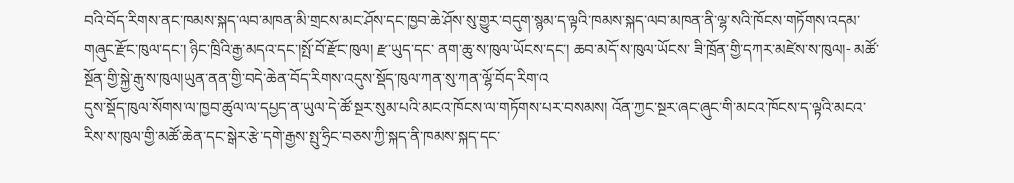བའི་བོད་རིགས་ནང་ཁམས་སྐད་ལབ་མཁན་མི་གྲངས་མང་ཤོས་དང་ཁྱབ་ཆེ་ཤོས་སུ་གྱུར་བདུག་སྙམ་ད་ལྟའི་ཁམས་སྐད་ལབ་མཁན་ནི་ལྷ་སའི་ཁོངས་གཏོགས་འདམ་གཞུང་རྫོང་ཁུལ་དང་། ཉིང་ཁྲིའི་རྒྱ་མདའ་དང་།སྤོ་བོ་རྫོང་ཁུལ། རྫ་ཡུད་དང་ ནག་ཆུ་ས་ཁུལ་ཡོངས་དང་། ཆབ་མདོ་ས་ཁུལ་ཡོངས་ ཟི་ཁྲོན་གྱི་དཀར་མཛེས་ས་ཁུལ།- མཚོ་སྔོན་གྱི་སྐྱེ་རྒུ་ས་ཁུལ།ཡུན་ནན་གྱི་བདེ་ཆེན་བོད་རིགས་འདུས་སྡོད་ཁུལ་ཀན་སུ་ཀན་ལྷོ་བོད་རིག་འ
དུས་སྡོད་ཁུལ་སོགས་ལ་ཁྱབ་ཚུལ་ལ་དཔྱད་ན་ཡུལ་དེ་ཚོ་སྔར་སུམ་པའི་མངའ་ཁོངས་ལ་གཏོགས་པར་བསམས། འོན་ཀྱང་སྔར་ཞང་ཞུང་གི་མངའ་ཁོངས་ད་ལྟའི་མངའ་རིས་ས་ཁུལ་གྱི་མཚོ་ཆེན་དང་སྒེར་རྩེ་དགེ་རྒྱས་སྤུ་ཧྲིང་བཅས་ཀྱི་སྐད་ནི་ཁམས་སྐད་དང་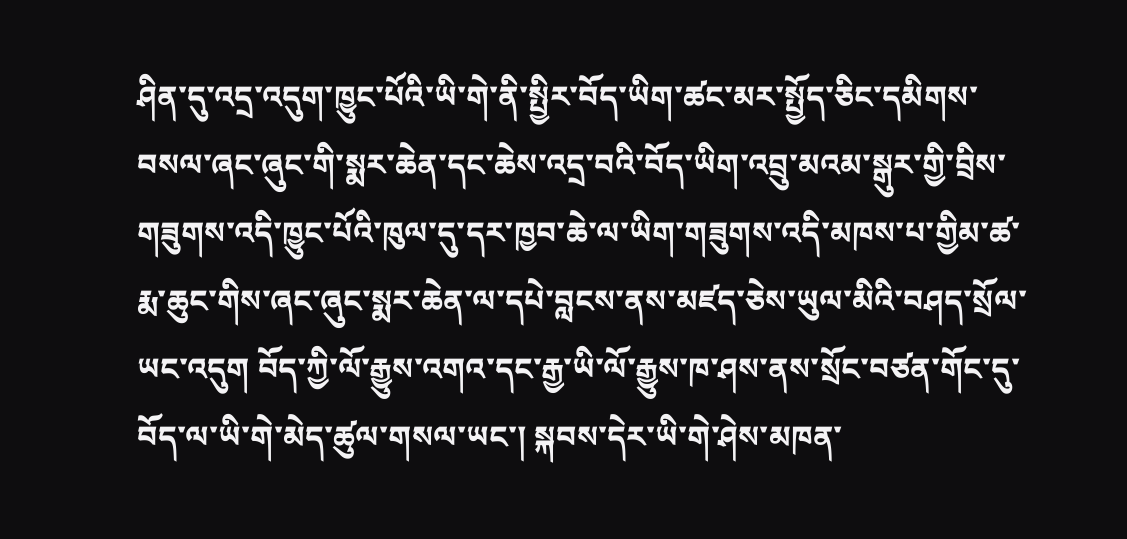ཤིན་དུ་འདྲ་འདུག་ཁྱུང་པོའི་ཡི་གེ་ནི་སྤྱིར་བོད་ཡིག་ཚང་མར་སྤྱོད་ཅིང་དམིགས་བསལ་ཞང་ཞུང་གི་སྨར་ཆེན་དང་ཆེས་འདྲ་བའི་བོད་ཡིག་འབྲུ་མའམ་སྒུར་གྱི་བྲིས་གཟུགས་འདི་ཁྱུང་པོའི་ཁུལ་དུ་དར་ཁྱབ་ཆེ་ལ་ཡིག་གཟུགས་འདི་མཁས་པ་གྱིམ་ཚ་རྨ་ཆུང་གིས་ཞང་ཞུང་སྨར་ཆེན་ལ་དཔེ་བླངས་ནས་མཛད་ཅེས་ཡུལ་མིའི་བཤད་སྲོལ་ཡང་འདུག བོད་ཀྱི་ལོ་རྒྱུས་འགའ་དང་རྒྱ་ཡི་ལོ་རྒྱུས་ཁ་ཤས་ནས་སྲོང་བཙན་གོང་དུ་བོད་ལ་ཡི་གེ་མེད་ཚུལ་གསལ་ཡང་། སྐབས་དེར་ཡི་གེ་ཤེས་མཁན་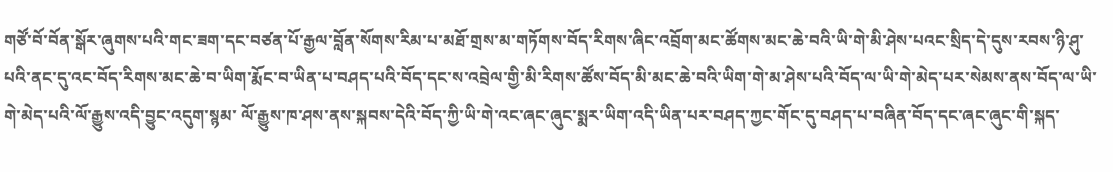གཙོ་བོ་བོན་སྒོར་ཞུགས་པའི་གང་ཟག་དང་བཙན་པོ་རྒྱལ་བློན་སོགས་རིམ་པ་མཐོ་གྲས་མ་གཏོགས་བོད་རིགས་ཞིང་འབྲོག་མང་ཚོགས་མང་ཆེ་བའི་ཡི་གེ་མི་ཤེས་པའང་སྲིད་དེ་དུས་རབས་ཉི་ཤུ་པའི་ནང་དུ་འང་བོད་རིགས་མང་ཆེ་བ་ཡིག་རྨོང་བ་ཡིན་པ་བཤད་པའི་བོད་དང་ས་འབྲེལ་གྱི་མི་རིགས་ཚོས་བོད་མི་མང་ཆེ་བའི་ཡིག་གེ་མ་ཤེས་པའི་བོད་ལ་ཡི་གེ་མེད་པར་སེམས་ནས་བོད་ལ་ཡི་གེ་མེད་པའི་ལོ་རྒྱུས་འདི་བྱུང་འདུག་སྙམ་ ལོ་རྒྱུས་ཁ་ཤས་ནས་སྐབས་དེའི་བོད་ཀྱི་ཡི་གེ་འང་ཞང་ཞུང་སྨར་ཡིག་འདི་ཡིན་པར་བཤད་ཀྱང་གོང་དུ་བཤད་པ་བཞིན་བོད་དང་ཞང་ཞུང་གི་སྐད་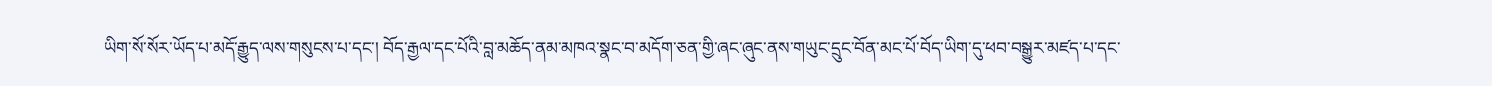ཡིག་སོ་སོར་ཡོད་པ་མདོ་རྒྱུད་ལས་གསུངས་པ་དང་། བོད་རྒྱལ་དང་པོའི་བླ་མཆོད་ནམ་མཁའ་སྣང་བ་མདོག་ཅན་གྱི་ཞང་ཞུང་ནས་གཡུང་དྲུང་བོན་མང་པོ་བོད་ཡིག་དུ་ཕབ་བསྒྱུར་མཛད་པ་དང་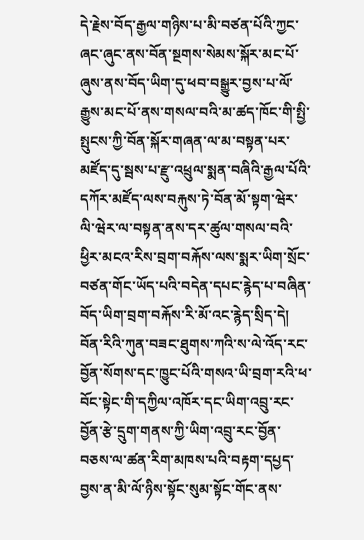དེ་རྗེས་བོད་རྒྱལ་གཉིས་པ་མི་བཙན་པོའི་ཀྱང་ཞང་ཞུང་ནས་བོན་སྔགས་སེམས་སྐོར་མང་པོ་ཞུས་ནས་བོད་ཡིག་དུ་ཕབ་བསྒྱུར་བྱས་པ་ལོ་རྒྱུས་མང་པོ་ནས་གསལ་བའི་མ་ཚད་ཁོང་གི་སྤྱི་སྤུངས་ཀྱི་བོན་སྐོར་གཞན་ལ་མ་བསྟན་པར་མཛོད་དུ་སྦས་པ་རྫུ་འཕྲུལ་སྨན་བཞིའི་རྒྱལ་པོའི་དཀོར་མཛོད་ལས་བརྐུས་ཏེ་བོན་མོ་སྟག་ཝེར་ལི་ཝེར་ལ་བསྟན་ནས་དར་ཚུལ་གསལ་བའི་ཕྱིར་མངའ་རིས་བྲག་བརྐོས་ལས་སྨར་ཡིག་སྲོང་བཙན་གོང་ཡོད་པའི་བདེན་དཔང་རྙེད་པ་བཞིན་བོད་ཡིག་བྲག་བརྐོས་རི་མོ་འང་རྙེད་སྲིད་དེ། བོན་རིའི་ཀུན་བཟང་ཐུགས་ཀའི་ས་ལེ་འོད་རང་བྱོན་སོགས་དང་ཁྱུང་པོའི་གསའ་ཡི་བྲག་རའི་ཕ་བོང་སྟེང་གི་དཀྱིལ་འཁོར་དང་ཡིག་འབྲུ་རང་བྱོན་རྩེ་དྲུག་གནས་ཀྱི་ཡིག་འབྲུ་རང་བྱོན་བཅས་ལ་ཚན་རིག་མཁས་པའི་བརྟག་དཔྱད་བྱས་ན་མི་ལོ་ཉིས་སྟོང་སུམ་སྟོང་གོང་ནས་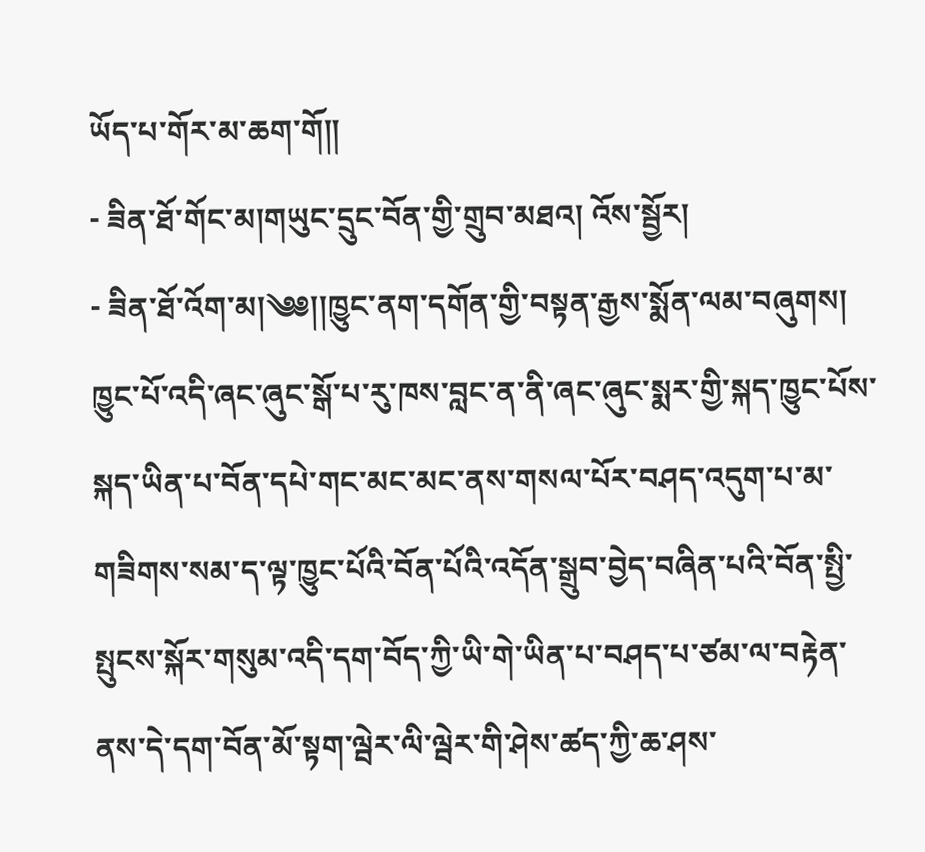ཡོད་པ་གོར་མ་ཆག་གོ༎
- ཟིན་ཐོ་གོང་མ།གཡུང་དྲུང་བོན་གྱི་གྲུབ་མཐའ། འོས་སྦྱོར།
- ཟིན་ཐོ་འོག་མ།༄༅།།ཁྱུང་ནག་དགོན་གྱི་བསྟན་རྒྱས་སྨོན་ལམ་བཞུགས།
ཁྱུང་པོ་འདི་ཞང་ཞུང་སྒོ་པ་རུ་ཁས་བླང་ན་ནི་ཞང་ཞུང་སྨར་གྱི་སྐད་ཁྱུང་པོས་སྐད་ཡིན་པ་བོན་དཔེ་གང་མང་མང་ནས་གསལ་པོར་བཤད་འདུག་པ་མ་གཟིགས་སམ་ད་ལྟ་ཁྱུང་པོའི་བོན་པོའི་འདོན་སྒྲུབ་བྱེད་བཞིན་པའི་བོན་སྤྱི་སྤུངས་སྐོར་གསུམ་འདི་དག་བོད་ཀྱི་ཡི་གེ་ཡིན་པ་བཤད་པ་ཙམ་ལ་བརྟེན་ནས་དེ་དག་བོན་མོ་སྟག་ལྦེར་ལི་ལྦེར་གི་ཤེས་ཚད་ཀྱི་ཆ་ཤས་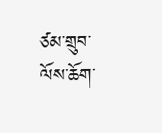ཙམ་གྲུབ་ལོས་ཆོག་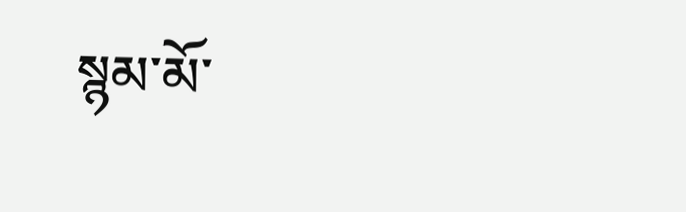སྙམ་མོ་